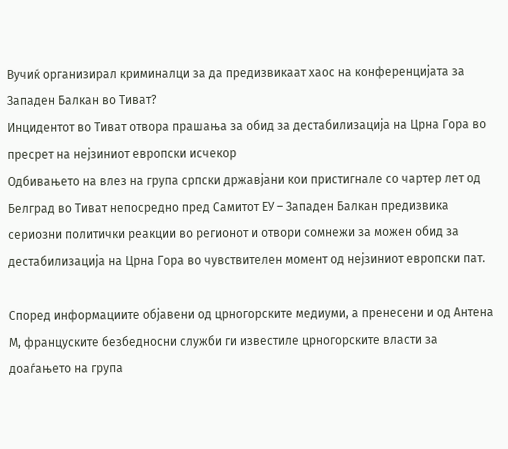Вучиќ организирал криминалци за да предизвикаат хаос на конференцијата за Западен Балкан во Тиват?
Инцидентот во Тиват отвора прашања за обид за дестабилизација на Црна Гора во пресрет на нејзиниот европски исчекор
Одбивањето на влез на група српски државјани кои пристигнале со чартер лет од Белград во Тиват непосредно пред Самитот ЕУ – Западен Балкан предизвика сериозни политички реакции во регионот и отвори сомнежи за можен обид за дестабилизација на Црна Гора во чувствителен момент од нејзиниот европски пат.

Според информациите објавени од црногорските медиуми, а пренесени и од Антена М, француските безбедносни служби ги известиле црногорските власти за доаѓањето на група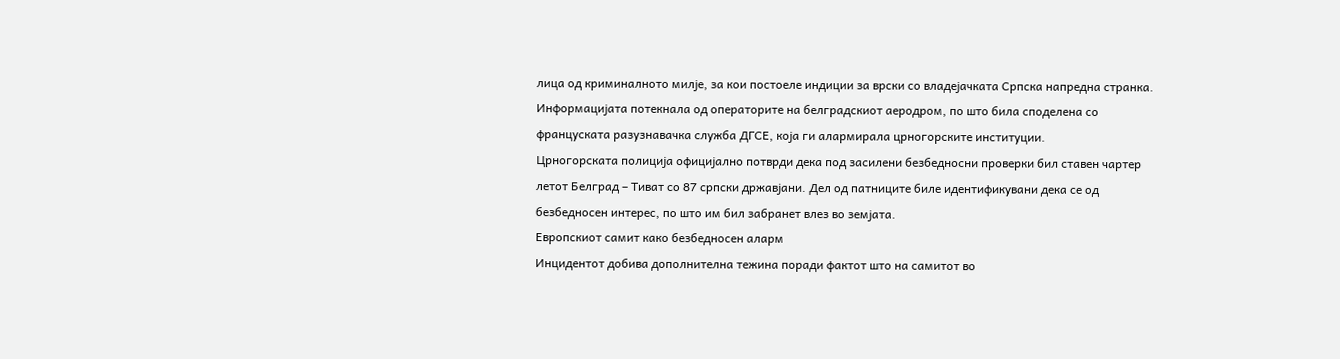лица од криминалното милје, за кои постоеле индиции за врски со владејачката Српска напредна странка. Информацијата потекнала од операторите на белградскиот аеродром, по што била споделена со француската разузнавачка служба ДГСЕ, која ги алармирала црногорските институции.
Црногорската полиција официјално потврди дека под засилени безбедносни проверки бил ставен чартер летот Белград – Тиват со 87 српски државјани. Дел од патниците биле идентификувани дека се од безбедносен интерес, по што им бил забранет влез во земјата.
Европскиот самит како безбедносен аларм
Инцидентот добива дополнителна тежина поради фактот што на самитот во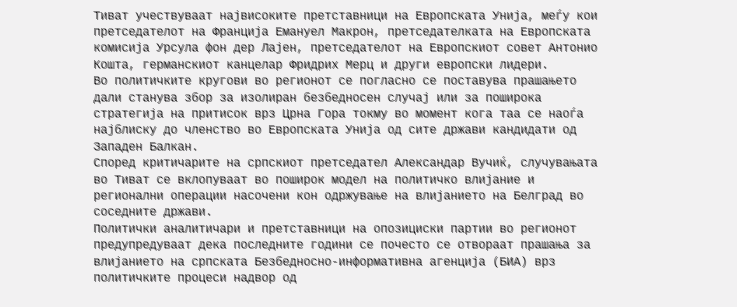Тиват учествуваат највисоките претставници на Европската Унија, меѓу кои претседателот на Франција Емануел Макрон, претседателката на Европската комисија Урсула фон дер Лајен, претседателот на Европскиот совет Антонио Кошта, германскиот канцелар Фридрих Мерц и други европски лидери.
Во политичките кругови во регионот се погласно се поставува прашањето дали станува збор за изолиран безбедносен случај или за поширока стратегија на притисок врз Црна Гора токму во момент кога таа се наоѓа најблиску до членство во Европската Унија од сите држави кандидати од Западен Балкан.
Според критичарите на српскиот претседател Александар Вучиќ, случувањата во Тиват се вклопуваат во поширок модел на политичко влијание и регионални операции насочени кон одржување на влијанието на Белград во соседните држави.
Политички аналитичари и претставници на опозициски партии во регионот предупредуваат дека последните години се почесто се отвораат прашања за влијанието на српската Безбедносно-информативна агенција (БИА) врз политичките процеси надвор од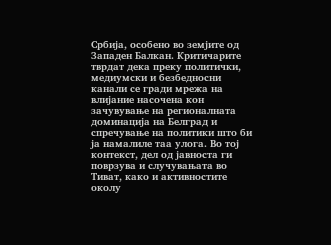Србија, особено во земјите од Западен Балкан. Критичарите тврдат дека преку политички, медиумски и безбедносни канали се гради мрежа на влијание насочена кон зачувување на регионалната доминација на Белград и спречување на политики што би ја намалиле таа улога. Во тој контекст, дел од јавноста ги поврзува и случувањата во Тиват, како и активностите околу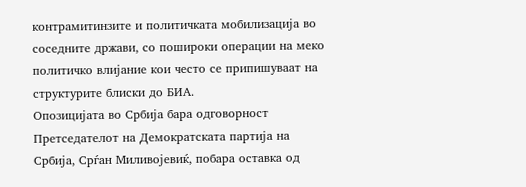контрамитинзите и политичката мобилизација во соседните држави, со пошироки операции на меко политичко влијание кои често се припишуваат на структурите блиски до БИА.
Опозицијата во Србија бара одговорност
Претседателот на Демократската партија на Србија, Срѓан Миливојевиќ, побара оставка од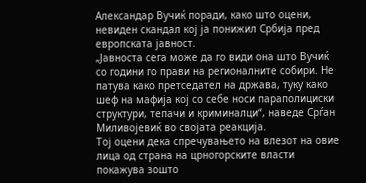Александар Вучиќ поради, како што оцени, невиден скандал кој ја понижил Србија пред европската јавност.
„Јавноста сега може да го види она што Вучиќ со години го прави на регионалните собири. Не патува како претседател на држава, туку како шеф на мафија кој со себе носи параполициски структури, тепачи и криминалци“, наведе Срѓан Миливојевиќ во својата реакција.
Тој оцени дека спречувањето на влезот на овие лица од страна на црногорските власти покажува зошто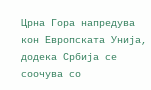Црна Гора напредува кон Европската Унија, додека Србија се соочува со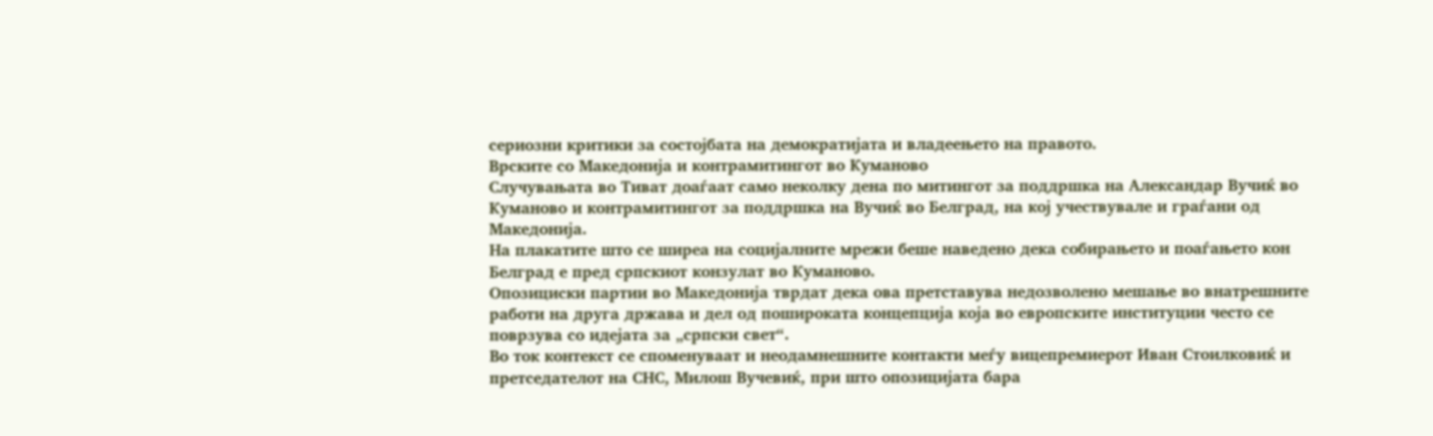сериозни критики за состојбата на демократијата и владеењето на правото.
Врските со Македонија и контрамитингот во Куманово
Случувањата во Тиват доаѓаат само неколку дена по митингот за поддршка на Александар Вучиќ во Куманово и контрамитингот за поддршка на Вучиќ во Белград, на кој учествувале и граѓани од Македонија.
На плакатите што се ширеа на социјалните мрежи беше наведено дека собирањето и поаѓањето кон Белград е пред српскиот конзулат во Куманово.
Опозициски партии во Македонија тврдат дека ова претставува недозволено мешање во внатрешните работи на друга држава и дел од пошироката концепција која во европските институции често се поврзува со идејата за „српски свет“.
Во ток контекст се споменуваат и неодамнешните контакти меѓу вицепремиерот Иван Стоилковиќ и претседателот на СНС, Милош Вучевиќ, при што опозицијата бара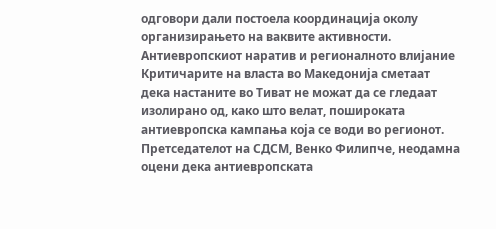одговори дали постоела координација околу организирањето на ваквите активности.
Антиевропскиот наратив и регионалното влијание
Критичарите на власта во Македонија сметаат дека настаните во Тиват не можат да се гледаат изолирано од, како што велат, пошироката антиевропска кампања која се води во регионот.
Претседателот на СДСМ, Венко Филипче, неодамна оцени дека антиевропската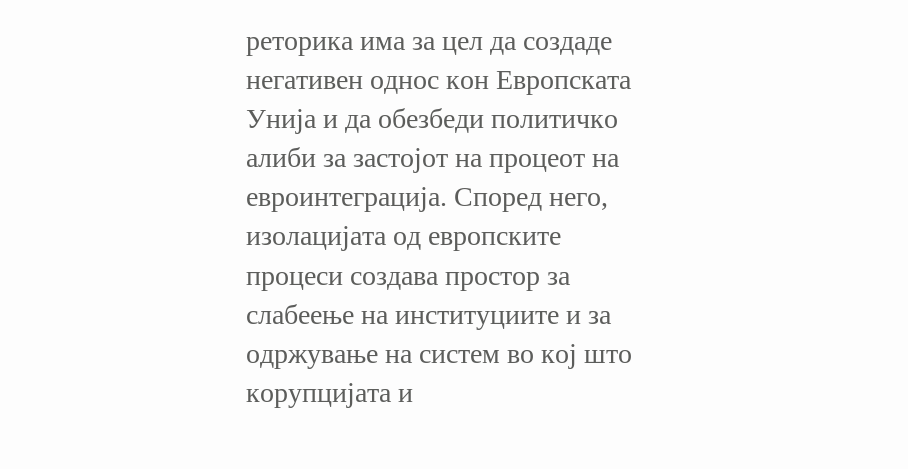реторика има за цел да создаде негативен однос кон Европската Унија и да обезбеди политичко алиби за застојот на процеот на евроинтеграција. Според него, изолацијата од европските процеси создава простор за слабеење на институциите и за одржување на систем во кој што корупцијата и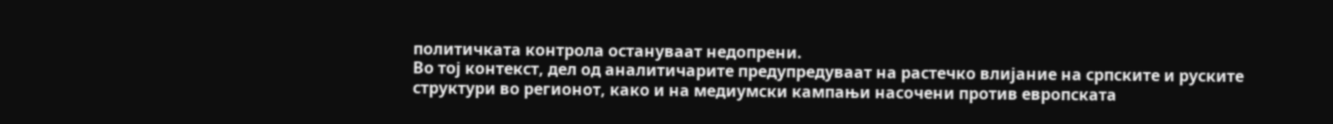политичката контрола остануваат недопрени.
Во тој контекст, дел од аналитичарите предупредуваат на растечко влијание на српските и руските структури во регионот, како и на медиумски кампањи насочени против европската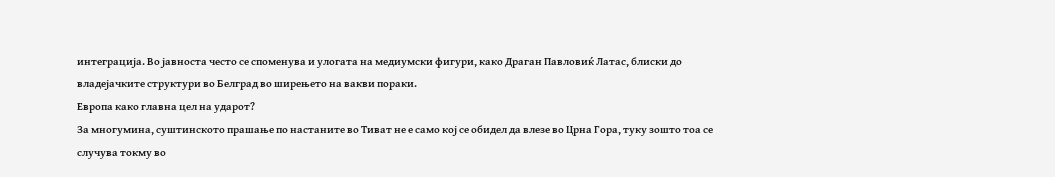интеграција. Во јавноста често се споменува и улогата на медиумски фигури, како Драган Павловиќ Латас, блиски до владејачките структури во Белград во ширењето на вакви пораки.
Европа како главна цел на ударот?
За многумина, суштинското прашање по настаните во Тиват не е само кој се обидел да влезе во Црна Гора, туку зошто тоа се случува токму во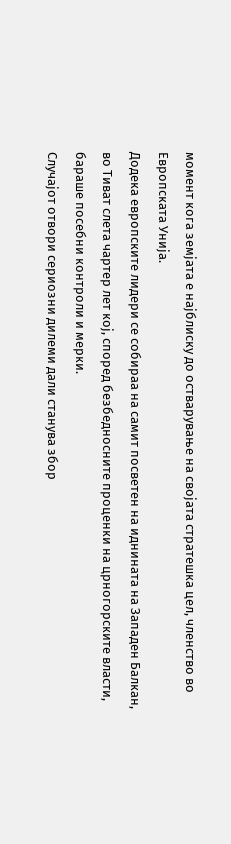момент кога земјата е најблиску до остварување на својата стратешка цел, членство во Европската Унија.
Додека европските лидери се собираа на самит посветен на иднината на Западен Балкан, во Тиват слета чартер лет кој, според безбедносните проценки на црногорските власти, бараше посебни контроли и мерки.
Случајот отвори сериозни дилеми дали станува збор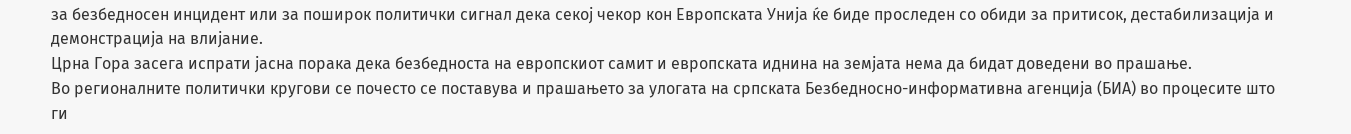за безбедносен инцидент или за поширок политички сигнал дека секој чекор кон Европската Унија ќе биде проследен со обиди за притисок, дестабилизација и демонстрација на влијание.
Црна Гора засега испрати јасна порака дека безбедноста на европскиот самит и европската иднина на земјата нема да бидат доведени во прашање.
Во регионалните политички кругови се почесто се поставува и прашањето за улогата на српската Безбедносно-информативна агенција (БИА) во процесите што ги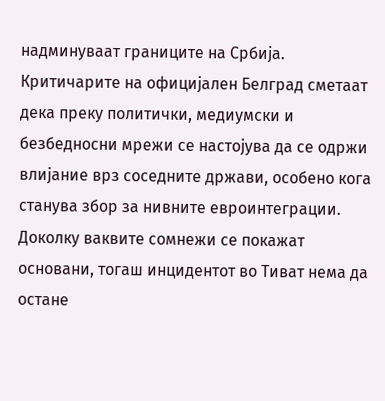надминуваат границите на Србија. Критичарите на официјален Белград сметаат дека преку политички, медиумски и безбедносни мрежи се настојува да се одржи влијание врз соседните држави, особено кога станува збор за нивните евроинтеграции. Доколку ваквите сомнежи се покажат основани, тогаш инцидентот во Тиват нема да остане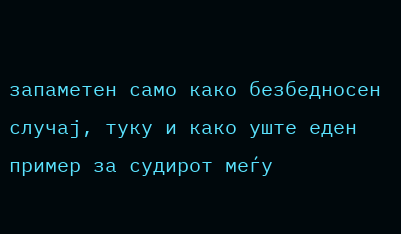запаметен само како безбедносен случај, туку и како уште еден пример за судирот меѓу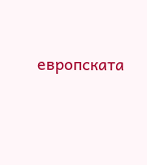европската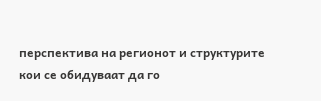перспектива на регионот и структурите кои се обидуваат да го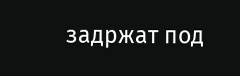задржат под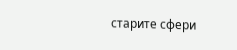старите сфери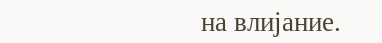на влијание.